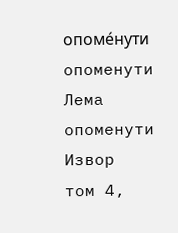опоме́нути
опоменути
Лема
опоменути
Извор
том 4,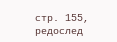стр. 155, редослед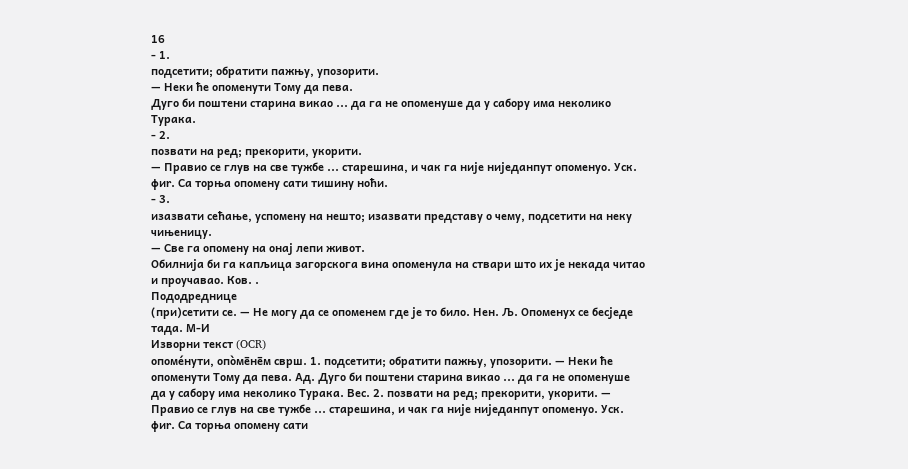16
- 1.
подсетити; обратити пажњу, упозорити.
— Неки ће опоменути Тому да пева.
Дуго би поштени старина викао ... да га не опоменуше да у сабору има неколико Турака.
- 2.
позвати на ред; прекорити, укорити.
— Правио се глув на све тужбе ... старешина, и чак га није ниједанпут опоменуо. Уск. фиr. Са торња опомену сати тишину ноћи.
- 3.
изазвати сећање, успомену на нешто; изазвати представу о чему, подсетити на неку чињеницу.
— Све га опомену на онај лепи живот.
Обилнија би га капљица загорскога вина опоменула на ствари што их је некада читао и проучавао. Ков. .
Пододреднице
(при)сетити се. — Не могу да се опоменем где је то било. Нен. Љ. Опоменух се бесједе тада. М-И
Изворни текст (OCR)
опоме́нути, опо̀ме̄не̄м сврш. 1. подсетити; обратити пажњу, упозорити. — Неки ће опоменути Тому да пева. Ад. Дуго би поштени старина викао ... да га не опоменуше да у сабору има неколико Турака. Вес. 2. позвати на ред; прекорити, укорити. — Правио се глув на све тужбе ... старешина, и чак га није ниједанпут опоменуо. Уск. фиr. Са торња опомену сати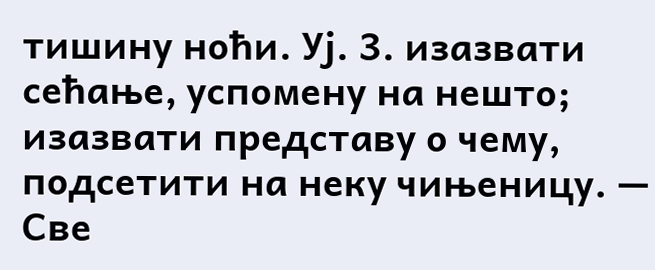тишину ноћи. Уј. 3. изазвати сећање, успомену на нешто; изазвати представу о чему, подсетити на неку чињеницу. — Све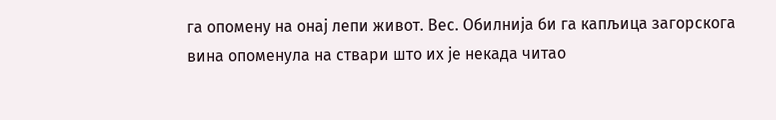га опомену на онај лепи живот. Вес. Обилнија би га капљица загорскога вина опоменула на ствари што их је некада читао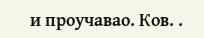и проучавао. Ков. .